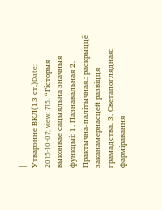|
Утварэнне ВКЛ(13 ст.)Date: 2015-10-07; view: 715. “Гісторыя выконвае сацыяльна значныя функцыі: 1. Пазнавальная 2. Практычна-палітычная.: раскрыццё заканамернасцей развіцця грамадства. 3. Светапоглядная: фарміравання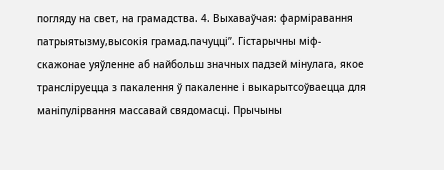погляду на свет, на грамадства. 4. Выхаваўчая: фарміравання патрыятызму,высокія грамад.пачуцці”. Гістарычны міф- скажонае уяўленне аб найбольш значных падзей мінулага, якое трансліруецца з пакалення ў пакаленне і выкарытсоўваецца для маніпулірвання массавай свядомасці. Прычыны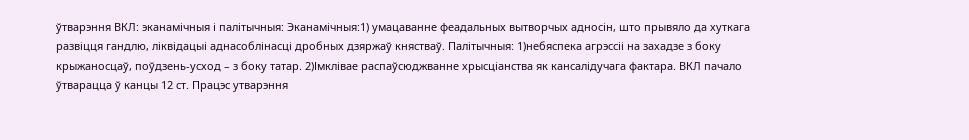ўтварэння ВКЛ: эканамічныя і палітычныя: Эканамічныя:1) умацаванне феадальных вытворчых адносін, што прывяло да хуткага развіцця гандлю, ліквідацыі аднасоблінасці дробных дзяржаў княстваў. Палітычныя: 1)небяспека агрэссіі на захадзе з боку крыжаносцаў, поўдзень-усход – з боку татар. 2)Імклівае распаўсюджванне хрысціанства як кансалідучага фактара. ВКЛ пачало ўтварацца ў канцы 12 ст. Працэс утварэння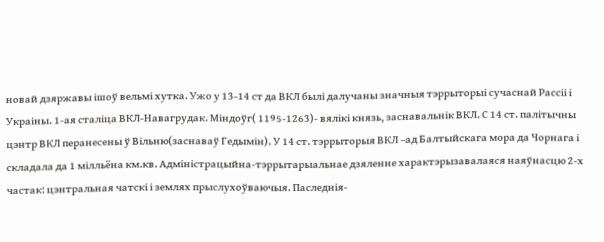новай дзяржавы ішоў вельмі хутка. Ужо у 13-14 ст да ВКЛ былі далучаны значныя тэррыторыі сучаснай Рассіі і Украіны. 1-ая сталіца ВКЛ-Навагрудак. Міндоўг( 1195-1263)- вялікі князь, заснавальнік ВКЛ. С 14 ст. палітычны цэнтр ВКЛ перанесены ў Вільню(заснаваў Гедымін). У 14 ст. тэррыторыя ВКЛ –ад Балтыйскага мора да Чорнага і складала да 1 мілльёна км.кв. Адміністрацыйна-тэррытарыальнае дзяленне характэрызавалаяся наяўнасцю 2-х частак: цэнтральная чатскі і землях прыслухоўваючыя. Паследнія-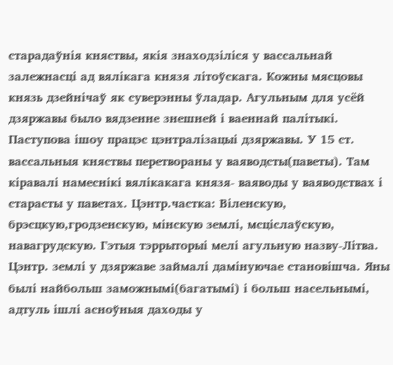старадаўнія княствы, якія знаходзіліся у вассальнай залежнасці ад вялікага князя літоўскага. Кожны мясцовы князь дзейнічаў як суверэнны ўладар. Агульным для усёй дзяржавы было вядзенне знешней і ваеннай палітыкі. Паступова ішоу працэс цэнтралізацыі дзяржавы. У 15 ст. вассальныя княствы перетвораны у ваяводсты(паветы). Там кіравалі намеснікі вялікакага князя- ваяводы у ваяводствах і старасты у паветах. Цэнтр.частка: Віленскую, брэсцкую,гродзенскую, мінскую землі, мсціслаўскую, навагрудскую. Гэтыя тэррыторыі мелі агульную назву-Літва. Цэнтр. землі у дзяржаве займалі дамінуючае становішча. Яны былі найбольш заможнымі(багатымі) і больш насельнымі, адтуль ішлі асноўныя даходы у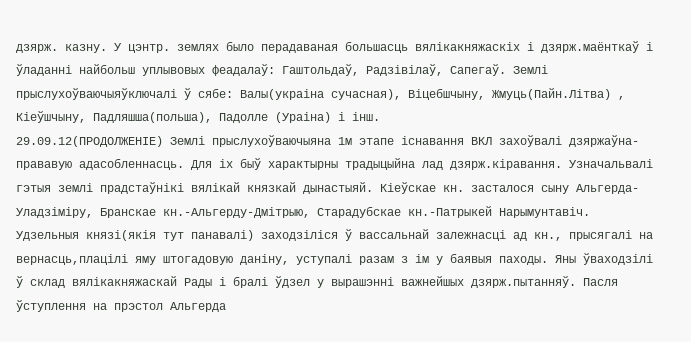дзярж. казну. У цэнтр. землях было перадаваная большасць вялікакняжаскіх і дзярж.маёнткаў і ўладанні найбольш уплывовых феадалаў: Гаштольдаў, Радзівілаў, Сапегаў. Землі прыслухоўваючыяўключалі ў сябе: Валы(украіна сучасная), Віцебшчыну, Жмуць(Пайн.Літва) , Кіеўшчыну, Падляшша(польша), Падолле (Ураіна) і інш.
29.09.12(ПРОДОЛЖЕНІЕ) Землі прыслухоўваючыяна 1м этапе існавання ВКЛ захоўвалі дзяржаўна-прававую адасобленнасць. Для іх быў характырны традыцыйна лад дзярж.кіравання. Узначальвалі гэтыя землі прадстаўнікі вялікай князкай дынастыяй. Кіеўскае кн. засталося сыну Альгерда- Уладзіміру, Бранскае кн.-Альгерду-Дмітрыю, Старадубскае кн.-Патрыкей Нарымунтавіч. Удзельныя князі(якія тут панавалі) заходзіліся ў вассальнай залежнасці ад кн., прысягалі на вернасць,плацілі яму штогадовую даніну, уступалі разам з ім у баявыя паходы. Яны ўваходзілі ў склад вялікакняжаскай Рады і бралі ўдзел у вырашэнні важнейшых дзярж.пытанняў. Пасля ўступлення на прэстол Альгерда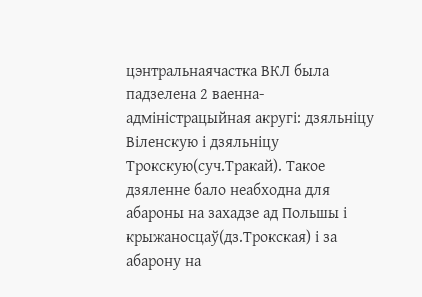цэнтральнаячастка ВКЛ была падзелена 2 ваенна-адміністрацыйная акругі: дзяльніцу Віленскую і дзяльніцу Трокскую(суч.Тракай). Такое дзяленне бало неабходна для абароны на захадзе ад Польшы і крыжаносцаў(дз.Трокская) і за абарону на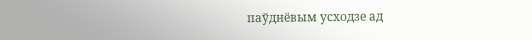паўднёвым усходзе ад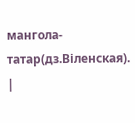мангола-татар(дз.Віленская).
|